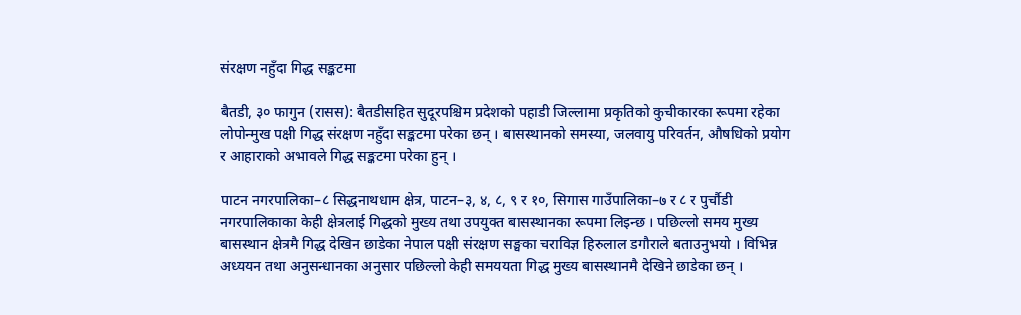संरक्षण नहुँदा गिद्ध सङ्कटमा

बैतडी, ३० फागुन (रासस): बैतडीसहित सुदूरपश्चिम प्रदेशको पहाडी जिल्लामा प्रकृतिको कुचीकारका रूपमा रहेका लोपोन्मुख पक्षी गिद्ध संरक्षण नहुँदा सङ्कटमा परेका छन् । बासस्थानको समस्या, जलवायु परिवर्तन, औषधिको प्रयोग र आहाराको अभावले गिद्ध सङ्कटमा परेका हुन् ।

पाटन नगरपालिका–८ सिद्धनाथधाम क्षेत्र, पाटन–३, ४, ८, ९ र १०, सिगास गाउँपालिका–७ र ८ र पुर्चौडी नगरपालिकाका केही क्षेत्रलाई गिद्धको मुख्य तथा उपयुक्त बासस्थानका रूपमा लिइन्छ । पछिल्लो समय मुख्य बासस्थान क्षेत्रमै गिद्ध देखिन छाडेका नेपाल पक्षी संरक्षण सङ्घका चराविज्ञ हिरुलाल डगौराले बताउनुभयो । विभिन्न अध्ययन तथा अनुसन्धानका अनुसार पछिल्लो केही समययता गिद्ध मुख्य बासस्थानमै देखिने छाडेका छन् ।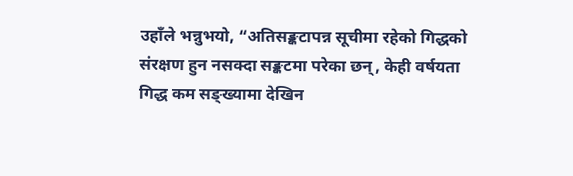उहाँले भन्नुभयो, “अतिसङ्कटापन्न सूचीमा रहेको गिद्धको संरक्षण हुन नसक्दा सङ्कटमा परेका छन्, केही वर्षयता गिद्ध कम सङ्ख्यामा देखिन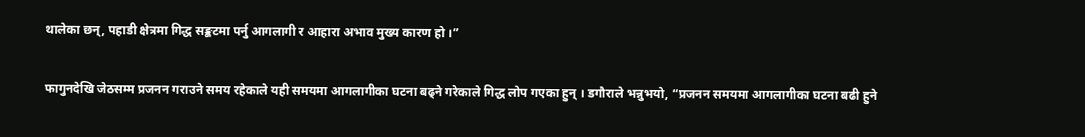थालेका छन्, पहाडी क्षेत्रमा गिद्ध सङ्कटमा पर्नु आगलागी र आहारा अभाव मुख्य कारण हो ।”

फागुनदेखि जेठसम्म प्रजनन गराउने समय रहेकाले यही समयमा आगलागीका घटना बढ्ने गरेकाले गिद्ध लोप गएका हुन् । डगौराले भन्नुभयो, “प्रजनन समयमा आगलागीका घटना बढी हुने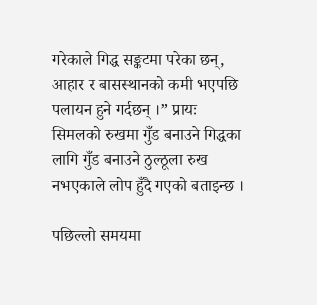गरेकाले गिद्ध सङ्कटमा परेका छन्, आहार र बासस्थानको कमी भएपछि पलायन हुने गर्दछन् ।” प्रायः सिमलको रुखमा गुँड बनाउने गिद्धका लागि गुँड बनाउने ठुल्ठूला रुख नभएकाले लोप हुँदै गएको बताइन्छ ।

पछिल्लो समयमा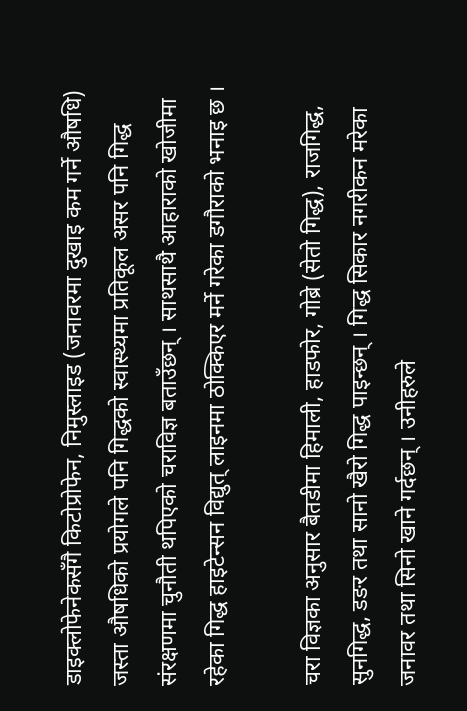डाइक्लोफेनेकसँगै किटोप्रोफेन, निमुस्लाइड (जनावरमा दुखाइ कम गर्ने औषधि) जस्ता औषधिको प्रयोगले पनि गिद्धको स्वास्थ्यमा प्रतिकूल असर पनि गिद्ध संरक्षणमा चुनौती थपिएको चराविज्ञ बताउँछन् । साथसाथै आहाराको खोजीमा रहेका गिद्ध हाइटेन्सन विद्युत् लाइनमा ठोक्किएर मर्ने गरेका डगौराको भनाइ छ ।

चरा विज्ञका अनुसार बैतडीमा हिमाली, हाडफोर, गोब्रे (सेतो गिद्ध), राजगिद्ध, सुनगिद्ध, डङर तथा सानो खैरो गिद्ध पाइन्छन् । गिद्ध सिकार नगरीकन मरेका जनावर तथा सिनो खाने गर्दछन् । उनीहरुले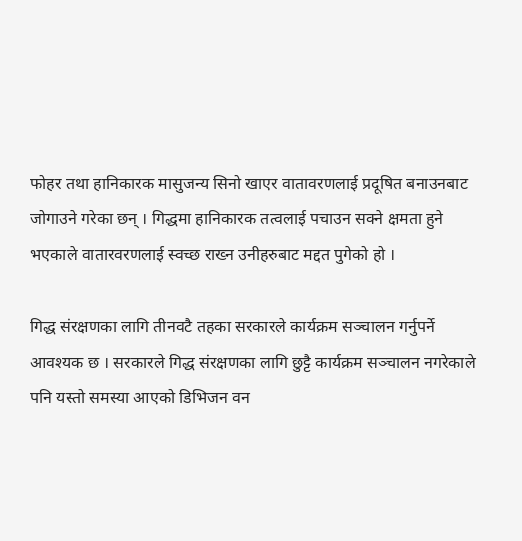फोहर तथा हानिकारक मासुजन्य सिनो खाएर वातावरणलाई प्रदूषित बनाउनबाट जोगाउने गरेका छन् । गिद्धमा हानिकारक तत्वलाई पचाउन सक्ने क्षमता हुने भएकाले वातारवरणलाई स्वच्छ राख्न उनीहरुबाट मद्दत पुगेको हो ।

गिद्ध संरक्षणका लागि तीनवटै तहका सरकारले कार्यक्रम सञ्चालन गर्नुपर्ने आवश्यक छ । सरकारले गिद्ध संरक्षणका लागि छुट्टै कार्यक्रम सञ्चालन नगरेकाले पनि यस्तो समस्या आएको डिभिजन वन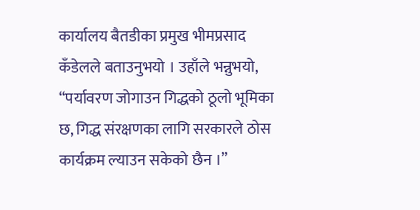कार्यालय बैतडीका प्रमुख भीमप्रसाद कँडेलले बताउनुभयो । उहाँले भन्नुभयो, “पर्यावरण जोगाउन गिद्धको ठूलो भूमिका छ, गिद्ध संरक्षणका लागि सरकारले ठोस कार्यक्रम ल्याउन सकेको छैन ।”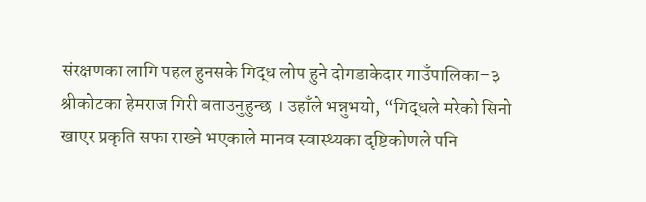संरक्षणका लागि पहल हुनसके गिद्ध लोप हुने दोगडाकेदार गाउँपालिका–३ श्रीकोटका हेमराज गिरी बताउनुहुन्छ । उहाँले भन्नुभयो, “गिद्धले मरेको सिनो खाएर प्रकृति सफा राख्ने भएकाले मानव स्वास्थ्यका दृष्टिकोणले पनि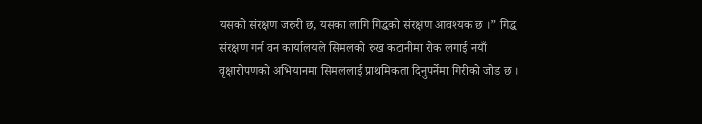यसको संरक्षण जरुरी छ, यसका लागि गिद्धको संरक्षण आवश्यक छ ।” गिद्ध संरक्षण गर्न वन कार्यालयले सिमलको रुख कटानीमा रोक लगाई नयाँ वृक्षारोपणको अभियानमा सिमललाई प्राथमिकता दिनुपर्नेमा गिरीको जोड छ ।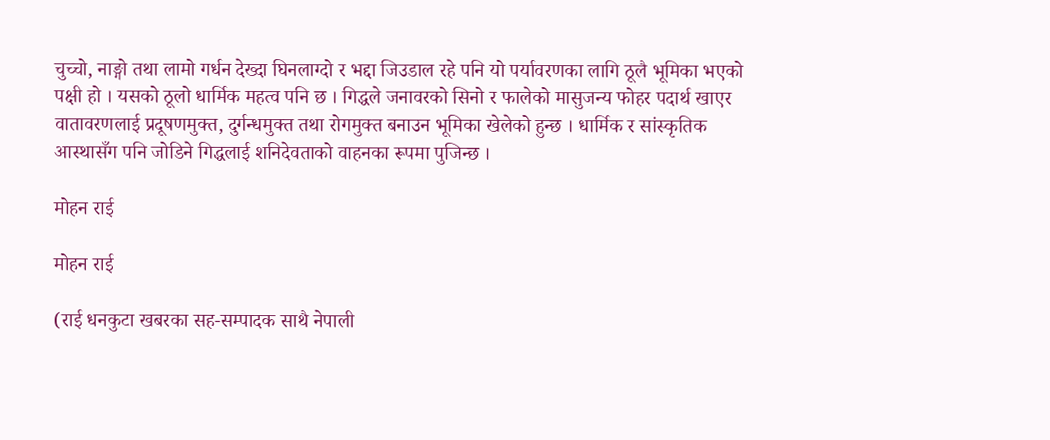चुच्चो, नाङ्गो तथा लामो गर्धन देख्दा घिनलाग्दो र भद्दा जिउडाल रहे पनि यो पर्यावरणका लागि ठूलै भूमिका भएको पक्षी हो । यसको ठूलो धार्मिक महत्व पनि छ । गिद्धले जनावरको सिनो र फालेको मासुजन्य फोहर पदार्थ खाएर वातावरणलाई प्रदूषणमुक्त, दुर्गन्धमुक्त तथा रोगमुक्त बनाउन भूमिका खेलेको हुन्छ । धार्मिक र सांस्कृतिक आस्थासँग पनि जोडिने गिद्धलाई शनिदेवताको वाहनका रूपमा पुजिन्छ ।

मोहन राई

मोहन राई

(राई धनकुटा खबरका सह-सम्पादक साथै नेपाली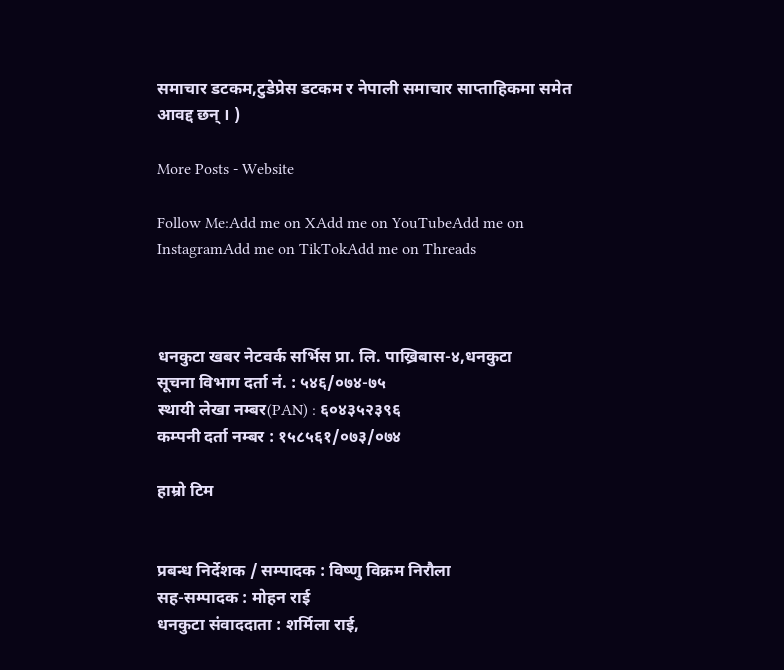समाचार डटकम,टुडेप्रेस डटकम र नेपाली समाचार साप्ताहिकमा समेत आवद्द छन् । )

More Posts - Website

Follow Me:Add me on XAdd me on YouTubeAdd me on InstagramAdd me on TikTokAdd me on Threads



धनकुटा खबर नेटवर्क सर्भिस प्रा. लि. पाख्रिबास-४,धनकुटा
सूचना विभाग दर्ता नं. : ५४६/०७४-७५
स्थायी लेखा नम्बर(PAN) : ६०४३५२३९६
कम्पनी दर्ता नम्बर : १५८५६१/०७३/०७४

हाम्रो टिम


प्रबन्ध निर्देशक / सम्पादक : विष्णु विक्रम निरौला
सह-सम्पादक : मोहन राई
धनकुटा संवाददाता : शर्मिला राई,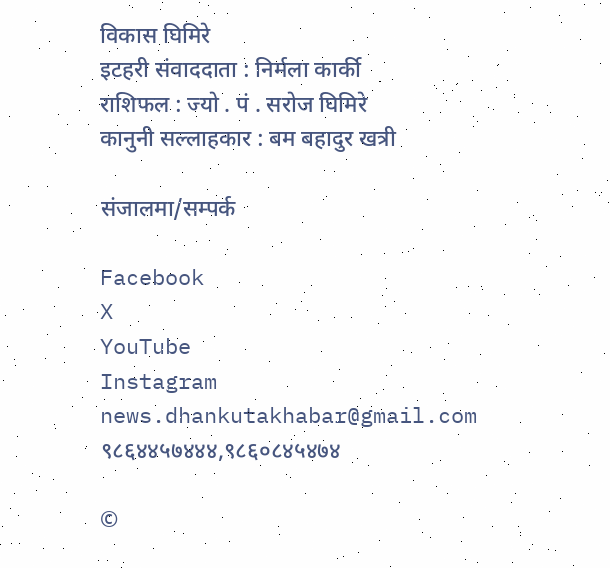विकास घिमिरे
इटहरी संवाददाता : निर्मला कार्की
राशिफल : ज्यो . पं . सरोज घिमिरे
कानुनी सल्लाहकार : बम बहादुर खत्री

संजालमा/सम्पर्क

Facebook
X
YouTube
Instagram
news.dhankutakhabar@gmail.com
९८६४४५७४४४,९८६०८४५४७४

©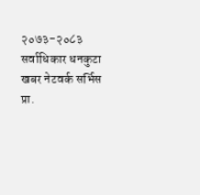२०७३-२०८३ सर्वाधिकार धनकुटा खबर नेटवर्क सर्भिस प्रा.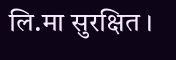लि.मा सुरक्षित ।